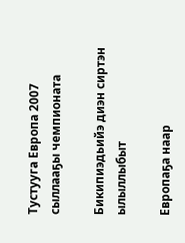Тустууга Европа 2007 сыллааҕы чемпионата

Бикипиэдьийэ диэн сиртэн ылыллыбыт

Европаҕа наар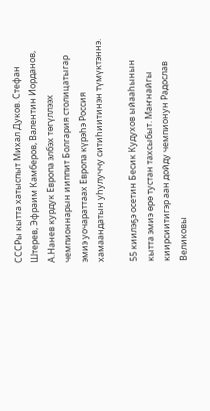СССРы кытта хатыспыт Михал Дуков. Стефан Штерев, Эфраим Камберов, Валентин Иорданов, А.Нанев курдук Европа элбэх төгүллээх чемпионнарын ииппит Болгария столицатыгар эмиэ уочараттаах Европа күрэһэ Россия хамаандатын уһулуччу ситиһиитинэн түмүктэннэ.

55 киилэҕэ осетин Бесик Кудухов ыйааһынын кытта эмиэ өрө тустан тахсыбыт. Маҥнайгы киирсиитигэр аан дойду чемпионун Радослав Великовы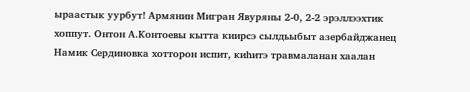ыраастык уурбут! Армянин Мигран Явуряны 2-0, 2-2 эрэллээхтик хоппут. Онтон А.Контоевы кытта киирсэ сылдьыбыт азербайджанец Намик Сердиновка хотторон испит, киһитэ травмаланан хаалан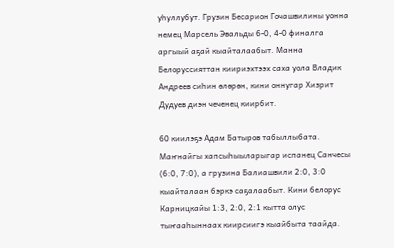уһуллубут. Грузин Бесарион Гочашвилины уонна немец Марсель Эвальды 6-0, 4-0 финалга аргыый аҕай кыайталаабыт. Манна Белоруссияттан киириэхтээх саха уола Владик Андреев сиһин өлөрөн, кини оннугар Хизрит Дудуев диэн чеченец киирбит.

60 киилэҕэ Адам Батыров табыллыбата. Маҥнайгы хапсыһыыларыгар испанец Санчесы (6:0, 7:0), а грузина Балиашвили 2:0, 3:0 кыайталаан бэркэ саҕалаабыт. Кини белорус Карницкайы 1:3, 2:0, 2:1 кытта олус тыҥааһыннаах киирсиигэ кыайбыта таайда.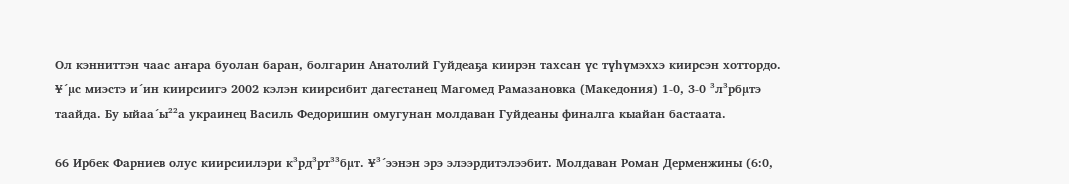Ол кэнниттэн чаас аҥара буолан баран, болгарин Анатолий Гуйдеаҕа киирэн тахсан үс түһүмэххэ киирсэн хоттордо. ¥´µс миэстэ и´ин киирсиигэ 2002 кэлэн киирсибит дагестанец Магомед Рамазановка (Македония) 1-0, 3-0 ³л³рбµтэ таайда. Бу ыйаа´ы²²а украинец Василь Федоришин омугунан молдаван Гуйдеаны финалга кыайан бастаата.

66 Ирбек Фарниев олус киирсиилэри к³рд³рт³³бµт. ¥³´ээнэн эрэ элээрдитэлээбит. Молдаван Роман Дерменжины (6:0,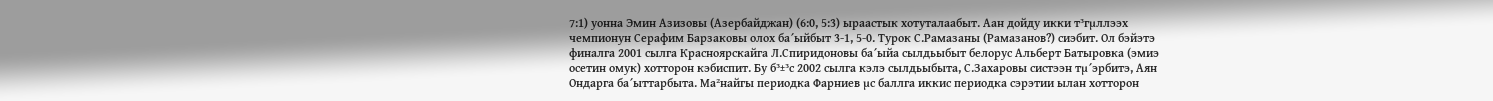7:1) уонна Эмин Азизовы (Азербайджан) (6:0, 5:3) ыраастык хотуталаабыт. Аан дойду икки т³гµллээх чемпионун Серафим Барзаковы олох ба´ыйбыт 3-1, 5-0. Турок С.Рамазаны (Рамазанов?) сиэбит. Ол бэйэтэ финалга 2001 сылга Красноярскайга Л.Спиридоновы ба´ыйа сылдьыбыт белорус Альберт Батыровка (эмиэ осетин омук) хотторон кэбиспит. Бу б³±³с 2002 сылга кэлэ сылдьыбыта, С.Захаровы систээн тµ´эрбитэ, Аян Ондарга ба´ыттарбыта. Ма²найгы периодка Фарниев µс баллга иккис периодка сэрэтии ылан хотторон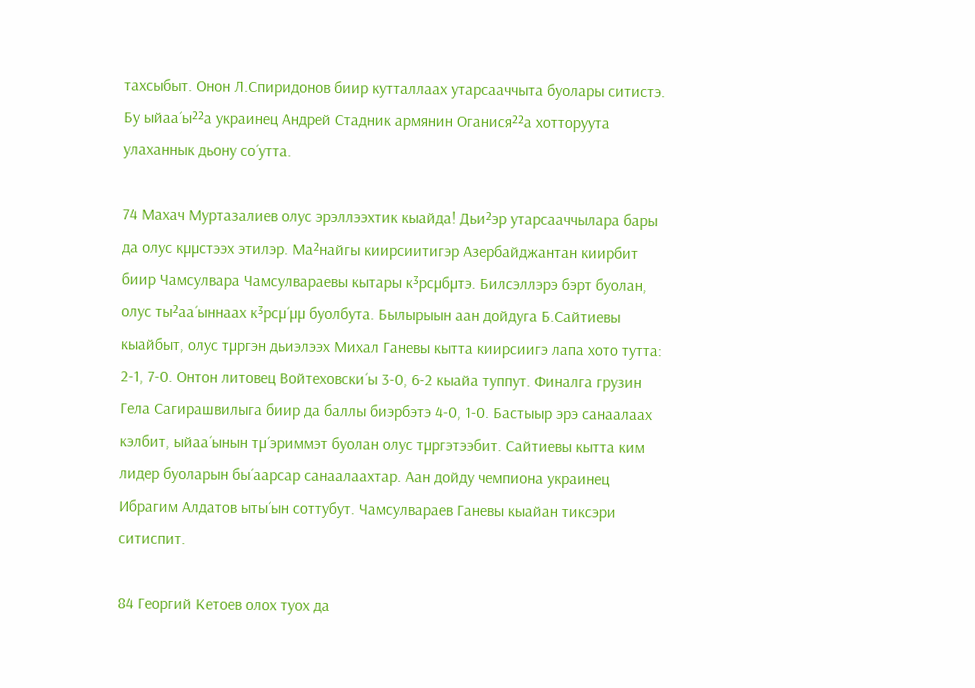тахсыбыт. Онон Л.Спиридонов биир кутталлаах утарсааччыта буолары ситистэ. Бу ыйаа´ы²²а украинец Андрей Стадник армянин Оганися²²а хотторуута улаханнык дьону со´утта.

74 Махач Муртазалиев олус эрэллээхтик кыайда! Дьи²эр утарсааччылара бары да олус кµµстээх этилэр. Ма²найгы киирсиитигэр Азербайджантан киирбит биир Чамсулвара Чамсулвараевы кытары к³рсµбµтэ. Билсэллэрэ бэрт буолан, олус ты²аа´ыннаах к³рсµ´µµ буолбута. Былырыын аан дойдуга Б.Сайтиевы кыайбыт, олус тµргэн дьиэлээх Михал Ганевы кытта киирсиигэ лапа хото тутта: 2-1, 7-0. Онтон литовец Войтеховски´ы 3-0, 6-2 кыайа туппут. Финалга грузин Гела Сагирашвилыга биир да баллы биэрбэтэ 4-0, 1-0. Бастыыр эрэ санаалаах кэлбит, ыйаа´ынын тµ´эриммэт буолан олус тµргэтээбит. Сайтиевы кытта ким лидер буоларын бы´аарсар санаалаахтар. Аан дойду чемпиона украинец Ибрагим Алдатов ыты´ын соттубут. Чамсулвараев Ганевы кыайан тиксэри ситиспит.

84 Георгий Кетоев олох туох да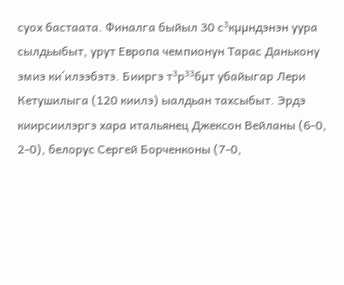суох бастаата. Финалга быйыл 30 с³кµµндэнэн уура сылдьыбыт, урут Европа чемпионун Тарас Данькону эмиэ ки´илээбэтэ. Бииргэ т³р³³бµт убайыгар Лери Кетушилыга (120 киилэ) ыалдьан тахсыбыт. Эрдэ киирсиилэргэ хара итальянец Джексон Вейланы (6-0, 2-0), белорус Сергей Борченконы (7-0,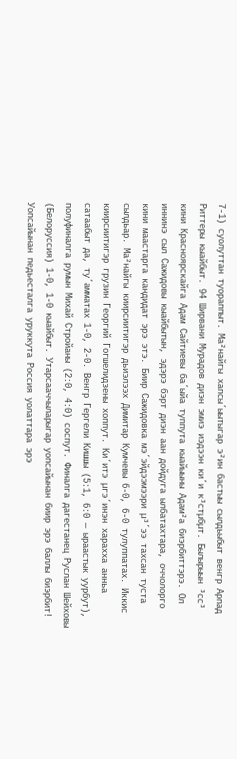7-1) суолуттан туораппыт. Ма²найгы хапсы´ыытыгар э²ин бастыы сылдьыбыт венгр Арпад Риттеры кыайбыт. 94 Ширвани Мурадов диэн эмиэ иэдээн ки´и к³стµбµт. Былырыын ³сс³ кини Красноярскайга Адам Сайтиевы ба´ыйа туппута кыайыыны Адам²а биэрбиттэрэ. Ол иннинэ сыл Сажидовы кыайбытын, эдэрэ бэрт диэн аан дойдуга ылбатахтара, оччолорго кини маастарга кандидат эрэ этэ. Биир Сажидовка мэ´эйдээмээри µ³´ээ тахсан туста сылдьар. Ма²найгы киирсиитигэр дьиэлээх Димитар Кумчевы 6-0, 6-0 тулуппатах. Иккис киирсиитигэр грузин Георгий Гогшелидзены хоппут. Ки´итэ µгэ´инэн харахха анньа сатаабыт да, ту´амматах 1-0, 2-0. Венгр Гергели Кишшы (5:1, 6:0 — ыраастык уурбут), полуфиналга румын Михай Стройаны (2:0, 4:0) соспут. Финалга дагестанец Руслан Шейховы (Белоруссия) 1-0, 1-0 кыайбыт. Утарсааччыларыгар уопсайынан биир эрэ баллы биэрбит! Уопсайынан педьесталга уруккута Россия уолаттара эрэ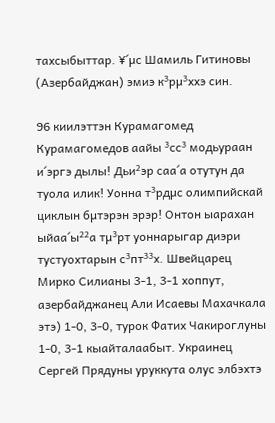тахсыбыттар. ¥´µс Шамиль Гитиновы (Азербайджан) эмиэ к³рµ³ххэ син.

96 киилэттэн Курамагомед Курамагомедов аайы ³сс³ модьураан и´эргэ дылы! Дьи²эр саа´а отутун да туола илик! Уонна т³рдµс олимпийскай циклын бµтэрэн эрэр! Онтон ыарахан ыйаа´ы²²а тµ³рт уоннарыгар диэри тустуохтарын с³пт³³х. Швейцарец Мирко Силианы 3-1, 3-1 хоппут, азербайджанец Али Исаевы Махачкала этэ) 1-0, 3-0, турок Фатих Чакироглуны 1-0, 3-1 кыайталаабыт. Украинец Сергей Прядуны уруккута олус элбэхтэ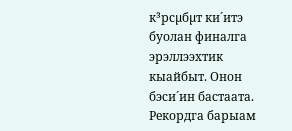к³рсµбµт ки´итэ буолан финалга эрэллээхтик кыайбыт. Онон бэси´ин бастаата. Рекордга барыам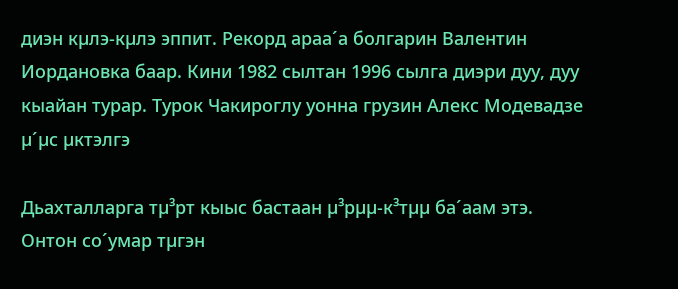диэн кµлэ-кµлэ эппит. Рекорд араа´а болгарин Валентин Иордановка баар. Кини 1982 сылтан 1996 сылга диэри дуу, дуу кыайан турар. Турок Чакироглу уонна грузин Алекс Модевадзе µ´µс µктэлгэ

Дьахталларга тµ³рт кыыс бастаан µ³рµµ-к³тµµ ба´аам этэ. Онтон со´умар тµгэн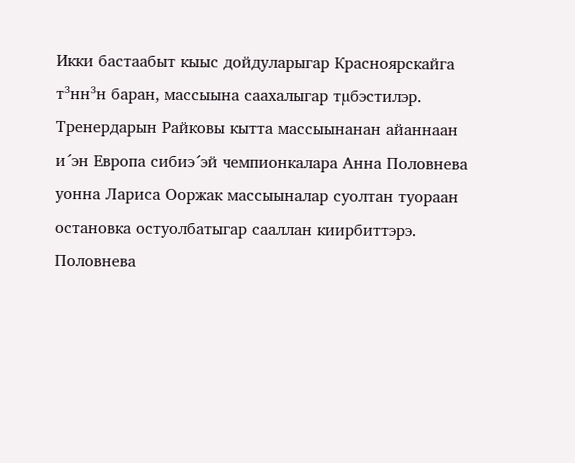Икки бастаабыт кыыс дойдуларыгар Красноярскайга т³нн³н баран, массыына саахалыгар тµбэстилэр. Тренердарын Райковы кытта массыынанан айаннаан и´эн Европа сибиэ´эй чемпионкалара Анна Половнева уонна Лариса Ооржак массыыналар суолтан туораан остановка остуолбатыгар сааллан киирбиттэрэ. Половнева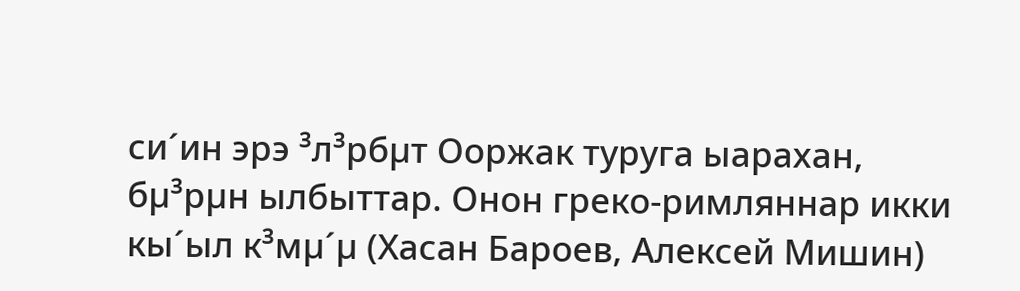си´ин эрэ ³л³рбµт Ооржак туруга ыарахан, бµ³рµн ылбыттар. Онон греко-римляннар икки кы´ыл к³мµ´µ (Хасан Бароев, Алексей Мишин)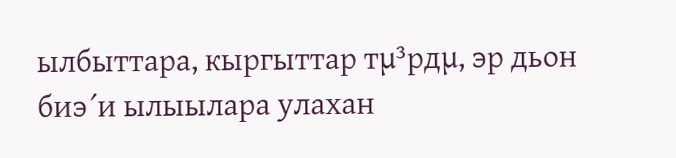ылбыттара, кыргыттар тµ³рдµ, эр дьон биэ´и ылыылара улахан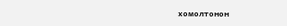хомолтонон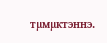тµмµктэннэ.